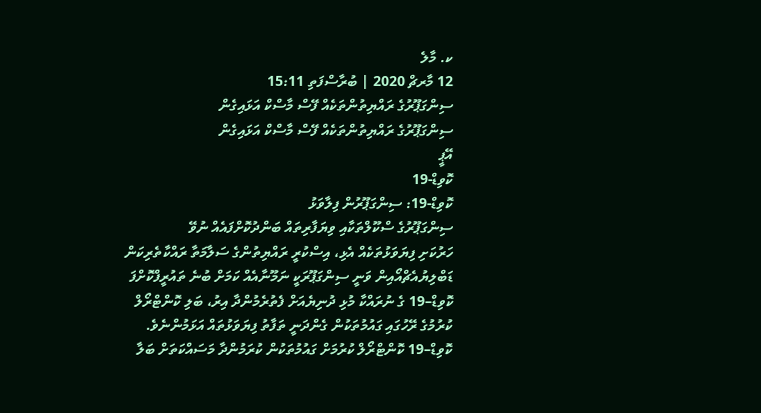ކ. މާލެ
12 މާރޗް 2020 | ބުރާސްފަތި 15:11
ސިންގަޕޫރުގެ ރައްޔިތުންތަކެއް ފޭސް މާސްކް އަޅައިގެން
ސިންގަޕޫރުގެ ރައްޔިތުންތަކެއް ފޭސް މާސްކް އަޅައިގެން
އޭޕީ
ކޮވިޑް-19
ކޮވިޑް-19: ސިންގަޕޫރުން ފިލާވަޅު
ސިންގަޕޫރުގެ ސްކޫލްތަކާއި ވިޔަފާރިތައް ބަންދުކޮށްފައެއް ނުވޭ
ހަރުކަށި ފިޔަވަޅުތަކެއް އެޅި، އިސްކުރީ ރައްޔިތުންގެ ސަލާމަތާ ރައްކާތެރިކަން
ޑަބްލިޔުއެޗްއޯއިން ވަނީ ސިންގަޕޫރަކީ ނަމޫނާއެއް ކަމަށް ބުނެ ތައުރީފްކޮށްފަ
ކޮވިޑް–19 ގެ ނުރައްކާ މުޅި ދުނިޔެއަށް ފެތުރެމުންދާ އިރު، ބަލި ކޮންޓްރޯލް ކުރުމުގެ ރޭހުގައި ގައުމުތަކުން ގެންދަނީ ތަފާތު ފިޔަވަޅުތައް އަޅަމުންނެވެ. ކޮވިޑް–19 ކޮންޓްރޯލް ކުރުމަށް ގައުމުތަކުން ކުރަމުންދާ މަސައްކަތަށް ބަލާ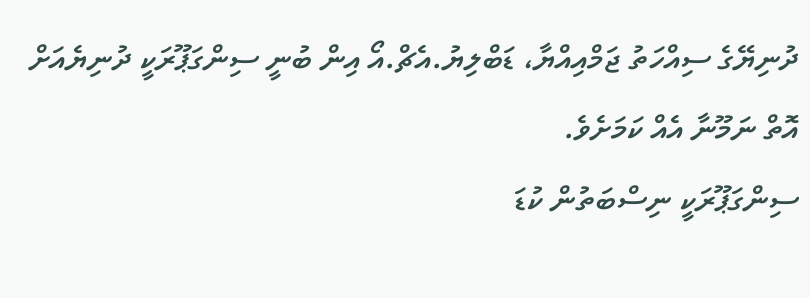ދުނިޔޭގެ ސިއްހަތު ޖަމްއިއްޔާ، ޑަބްލިޔު.އެޗް.އޯ އިން ބުނީ ސިންގަޕޫރަކީ ދުނިޔެއަށް އޮތް ނަމޫނާ އެއް ކަމަށެވެ.
ސިންގަޕޫރަކީ ނިސްބަތުން ކުޑަ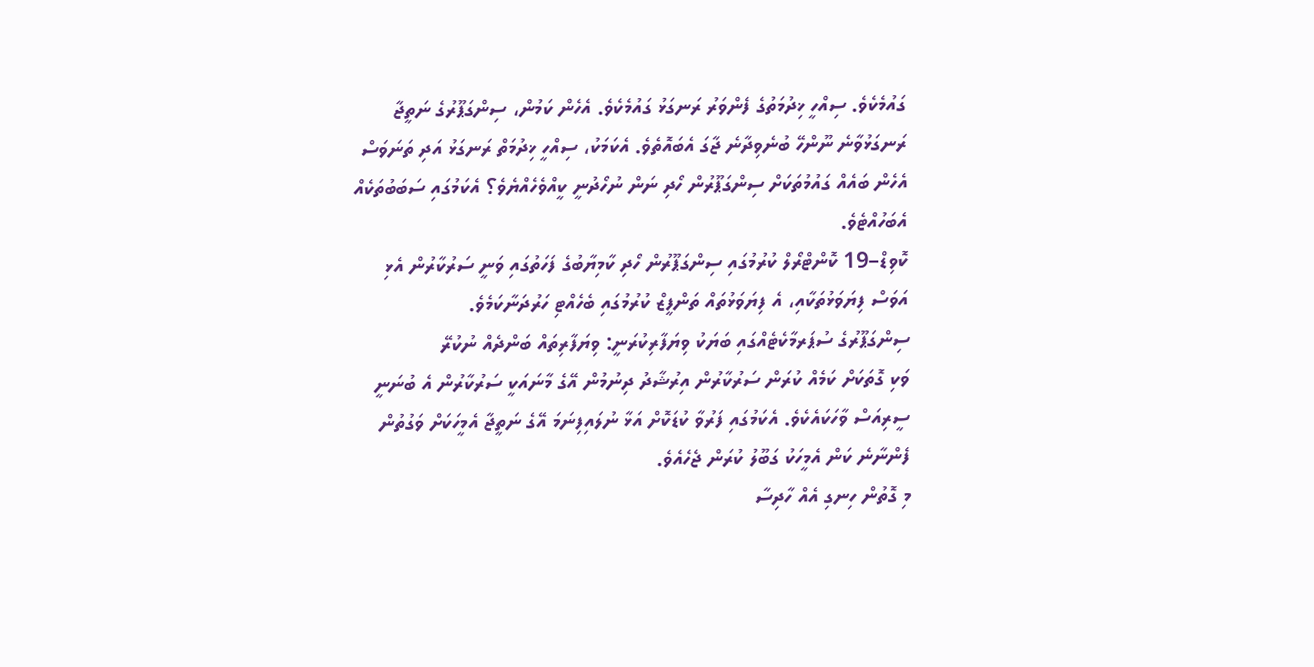ގައުމެކެވެ. ސިއްހީ ޚިދުމަތުގެ ފެންވަރު ރަނގަޅު ގައުމެކެވެ. އެހެން ކަމުން، ސިންގަޕޫރުގެ ނަތީޖާ ރަނގަޅުވާނެ ނޫންހޭ ބުނެވިދާނެ ޖާގަ އެބައޮތެވެ. އެކަމަކު، ސިއްހީ ޚިދުމަތް ރަނގަޅު އަދި ތަނަވަސް އެހެން ބައެއް ގައުމުތަކަށް ސިންގަޕޫރުން ހޯދި ނަން ނުހޯދުނީ ކީއްވެހެއްޔެވެ؟ އެކަމުގައި ސަބަބުތަކެއް އެބަހުއްޓެވެ.
ކޮވިޑް–19 ކޮންޓްރޯލް ކުރުމުގައި ސިންގަޕޫރުން ހޯދި ކާމިޔާބުގެ ފަހަތުގައި ވަނީ ސަރުކާރުން އެޅި އަވަސް ފިޔަވަޅުތަކާއި، އެ ފިޔަވަޅުތައް ތަންފީޒް ކުރުމުގައި ބެހެއްޓި ހަރުދަނާކަމެވެ.
ސިންގަޕޫރުގެ ސުޕަރމާކެޓެއްގައި ބަޔަކު ވިޔަފާރިކުރަނީ: ވިޔަފާރިތައް ބަންދެއް ނުކުރޭ
ވަކި ގޮތަކަށް ކަމެއް ކުރަން ސަރުކާރުން އިރުޝާދު ދިނުމުން އޭގެ މާނައަކީ ސަރުކާރުން އެ ބުނަނީ ސީރިއަސް ވާހަކައެކެވެ. އެކަމުގައި ފަރުވާ ކުޑަކޮށް އަޅާ ނުލައިފިނަމަ އޭގެ ނަތީޖާ އެމީހަކަށް ވަގުތުން ފެންނާނެ ކަން އެމީހަކު ގަބޫލު ކުރަން ޖެހެއެވެ.
މި ގޮތުން ހިނގި އެއް ހާދިސާ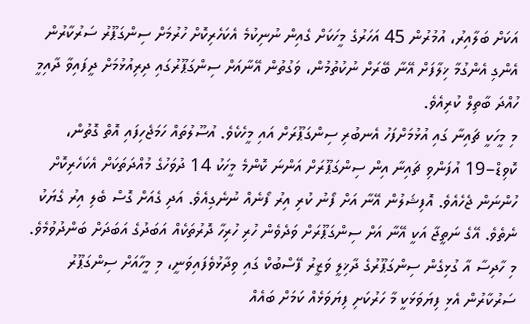އަކަށް ބަލާއިރު، އުމުރުން 45 އަހަރުގެ މީހަކަށް ގެއިން ނުނިކުމެ އެކަހެރިކޮށް ހުރުމަށް ސިންގަޕޫރު ސަރުކާރުން އެންގި އެންގުމާ ޚިލާފަށް އޭނާ ބޭރަށް ނުކުތުމުން، ވަގުތުން އޭނާއަށް ސިންގަޕޫރުގައި ދިރިއުޅުމަށް ދީފައިވާ ދާއިމީ ހުއްދަ ބާތިލް ކުރިއެވެ.
މި މީހަކީ ޗައިނާ ގައި އުޅުމަށްފަހު އެނބުރި ސިންގަޕޫރަށް އައި މީހެކެވެ. އުސޫލުތައް ހަމަޖެހިފައި އޮތް ގޮތުން، ކޮވިޑް–19 އުފަންވި ޗައިނާ އިން ސިންގަޕޫރަށް އަންނަ ކޮންމެ މީހަކު 14 ދުވަހުގެ މުއްދަތަކަށް އެކަހެރިކޮށް ހުންނަން ޖެހެއެވެ. އޮފިޝަލުން އޭނާ އަށް ފޯނު ކުރި އިރު ފޯނެއް ނުނެގިއެވެ. އަދި ގެއަށް ގޮސް ބެލި އިރު ގެޔަކު ނެތެވެ. އޭގެ ނަތީޖާ އަކީ އޭނާ އަށް ސިންގަޕޫރަށް ވަދެވެން ހުރި ހުރިހާ ދޮރުތަކެއް އަބަދުގެ އަބަދަށް ބަންދުވުމެވެ.
މި ހާދިސާ އާ ގުޅިގެން ސިންގަޕޫރުގެ ދާޚިލީ ވަޒީރު ފޭސްބުކް ގައި ވިދާޅުވެފައިވަނީ، މި މީހާއަށް ސިންގަޕޫރު ސަރުކާރުން އެޅި ފިޔަވަޅަކީ މާ ހަރުކަށި ފިޔަވަޅެއް ކަމަށް ބައެއް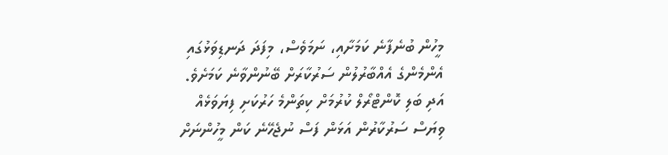މީހުން ބުނެފާނެ ކަމަށާއި، ނަމަވެސް، މިފަދަ ދަނޑިވަޅުގައި އެންމެންގެ އެއްބާރުލުން ސަރުކާރަށް ބޭނުންވާނެ ކަމަށެވެ. އަދި ބަލި ކޮންޓްރޯލް ކުރުމަށް ކިތަންމެ ހަރުކަށި ފިޔަވަޅެއް ވިޔަސް ސަރުކާރުން އަޅަން ފަސް ނުޖެހޭނެ ކަން މީހުންނަށް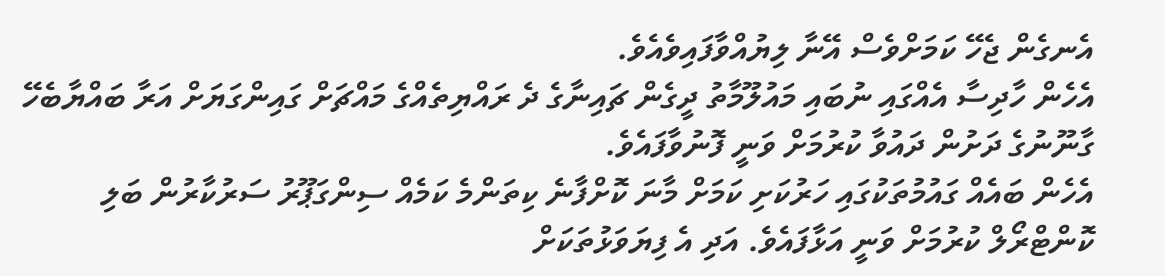އެނގެން ޖެހޭ ކަމަށްވެސް އޭނާ ލިޔުއްވާފައިވެއެވެ.
އެހެން ހާދިސާ އެއްގައި ނުބައި މައުލޫމާތު ދީގެން ޗައިނާގެ ދެ ރައްޔިތެއްގެ މައްޗަށް ގައިންގަޔަށް އަރާ ބައްޔާބެހޭ ގާނޫނުގެ ދަށުން ދައުވާ ކުރުމަށް ވަނީ ފޮނުވާފައެވެ.
އެހެން ބައެއް ގައުމުތަކުގައި ހަރުކަށި ކަމަށް މާނަ ކޮށްފާނެ ކިތަންމެ ކަމެއް ސިންގަޕޫރު ސަރުކާރުން ބަލި ކޮންޓްރޯލް ކުރުމަށް ވަނީ އަޅާފައެވެ. އަދި އެ ފިޔަވަޅުތަކަށް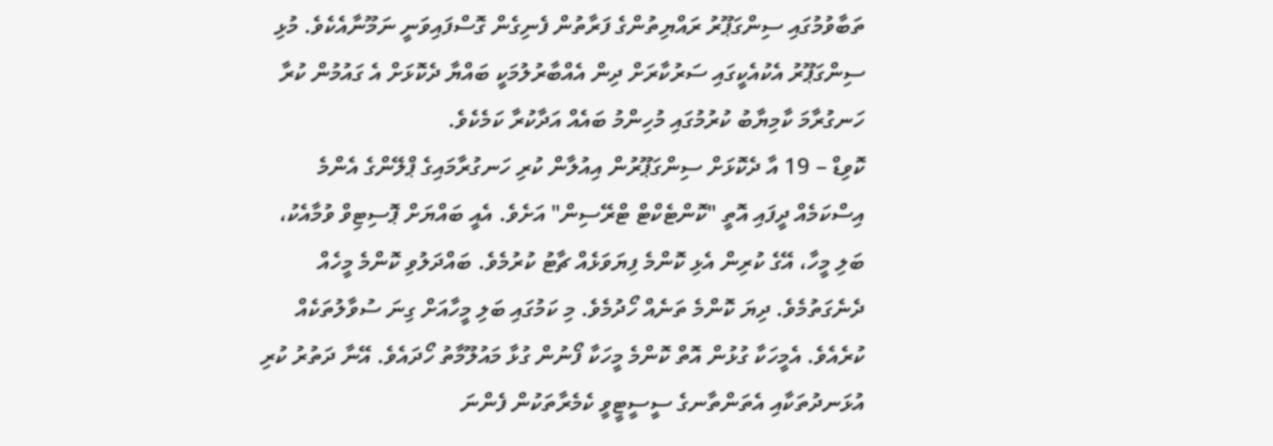ތަބާވުމުގައި ސިންގަޕޫރު ރައްޔިތުންގެ ފަރާތުން ފެނިގެން ގޮސްފައިވަނީ ނަމޫނާއެކެވެ. މުޅި ސިންގަޕޫރު އެކުއެކީގައި ސަރުކާރަށް ދިން އެއްބާރުލުމަކީ ބައްޔާ ދެކޮޅަށް އެ ގައުމުން ކުރާ ހަނގުރާމަ ކާމިޔާބު ކުރުމުގައި މުހިންމު ބައެއް އަދާކުރާ ކަމެކެވެ.
ކޮވިޑް – 19 އާ ދެކޮޅަށް ސިންގަޕޫރުން އިއުލާން ކުރި ހަނގުރާމައިގެ ޕްލޭންގެ އެންމެ އިސްކަމެއް ދީފައި އޮތީ "ކޮންޓެކްޓް ޓްރޭސިން" އަށެވެ. އެއީ ބައްޔަށް ޕޮސިޓިވް ވުމާއެކު، ބަލި މީހާ، އޭގެ ކުރިން އެޅި ކޮންމެ ފިޔަވަޅެއް ޗާޓު ކުރުމެވެ. ބައްދަލުވި ކޮންމެ މީހެއް ދެނެގަތުމެވެ. ދިޔަ ކޮންމެ ތަނެއް ހޯދުމެވެ. މި ކަމުގައި ބަލި މީހާއަށް ގިނަ ސުވާލުތަކެއް ކުރެއެވެ. އެމީހަކާ ގުޅުން އޮތް ކޮންމެ މީހަކާ ފޯނުން ގުޅާ މައުލޫމާތު ހޯދައެވެ. އޭނާ ދަތުރު ކުރި އުޅަނދުތަކާއި އެތަންތާނގެ ސީސީޓީވީ ކެމެރާތަކުން ފެންނަ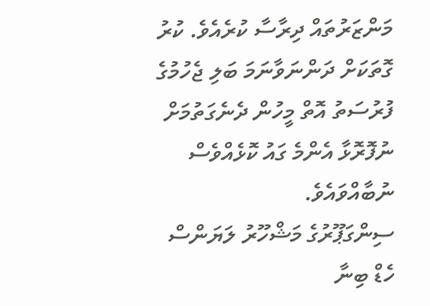މަންޒަރުތައް ދިރާސާ ކުރެއެވެ. ކުރު ގޮތަކަށް ދަންނަވާނަމަ ބަލި ޖެހުމުގެ ފުރުސަތު އޮތް މީހުން ދެނެގަތުމަށް ނުފޮރޮޅާ އެންމެ ގައު ކޮޅެއްވެސް ނުބާއްވައެވެ.
ސިންގަޕޫރުގެ މަޝްހޫރު ލަޔަންސް ހެޑް ބިނާ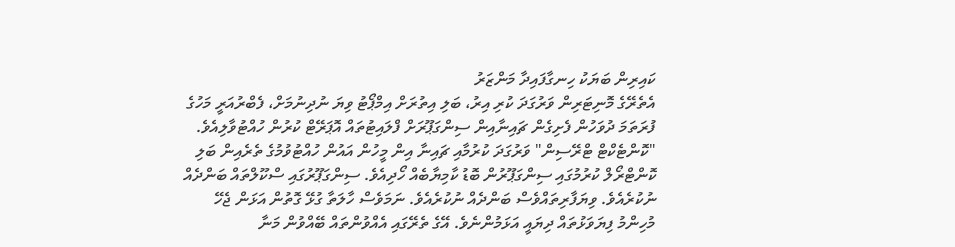ކައިރިން ބަޔަކު ހިނގާފައިދާ މަންޒަރު
އެތެރޭގެ މޮނިޓަރިން ވަރުގަދަ ކުރި އިރު، ބަލި އިތުރަށް އިމްޕޯޓު ވިޔަ ނުދިނުމަށް، ފެބްރުއަރީ މަހުގެ ފުރަތަމަ ދުވަހުން ފެށިގެން ޗައިނާއިން ސިންގަޕޫރަށް ފްލައިޓުތައް އޮޕަރޭޓް ކުރުން ހުއްޓުވާލިއެވެ.
"ކޮންޓެކްޓް ޓްރޭސިން" ވަރުގަދަ ކުރުމާއި ޗައިނާ އިން މީހުން އައުން ހުއްޓުވުމުގެ ތެރެއިން ބަލި ކޮންޓްރޯލް ކުރުމުގައި ސިންގަޕޫރުން ބޮޑު ކާމިޔާބެއް ހޯދިއެވެ. ސިންގަޕޫރުގައި ސްކޫލްތައް ބަންދެއް ނުކުރެއެވެ. ވިޔަފާރިތައްވެސް ބަންދެއް ނުކުރެއެވެ. ނަމަވެސް ހާލަތާ ގުޅޭ ގޮތުން އަޅަން ޖެހޭ މުހިންމު ފިޔަވަޅުތައް ދިޔައީ އަޅަމުންނެވެ. އޭގެ ތެރޭގައި އެއްވުންތައް ބޭއްވުން މަނާ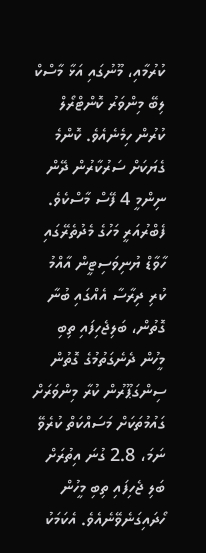ކުރުމާއި، މޫނުގައި އަޅާ މާސްކް ލިބޭ މިންވަރު ކޮންޓްރޯލް ކުރުން ހިމެނެއެވެ. ކޮންމެ ގެޔަކަށް ސަރުކާރުން ދޭން ނިންމީ 4 ފޭސް މާސްކެވެ.
ފެބްރުއަރީ މަހުގެ މެދުތެރޭގައި ހާވާޑް ޔުނިވަސިޓީން އާއްމު ކުރި ދިރާސާ އެއްގައި ބުނާ ގޮތުން، ބަލިޖެހިފައި ތިބި މީހުން ދެނެގަތުމުގެ ގޮތުން ސިންގަޕޫރުން ކުރާ މިންވަރަށް ގައުމުތަކަށް މަސައްކަތް ކުރެވޭ ނަމަ، 2.8 ގުނަ އިތުރަށް ބަލި ޖެހިފައި ތިބި މީހުން ހޯދައިގަނެވޭނެއެވެ. އެކަމަކު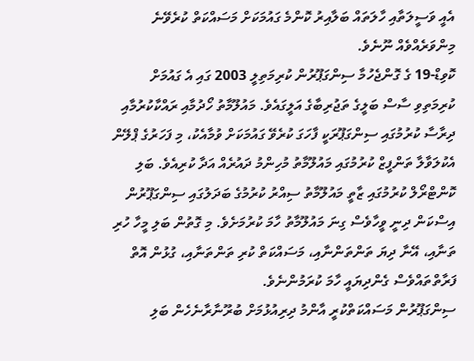އެއީ ވަސީލަތާއި ހާލަތައް ބަލާއިރު ކޮންމެ ގައުމަކަށް މަސައްކަތް ކުރެވޭނެ މިންވަރެއްވެއް ނޫނެވެ.
ކޮވިޑް-19 ގެ ގޮންޖެހުމާ ސިންގަޕޫރުން ކުރިމަތިލީ 2003 ގައި އެ ގައުމަށް ކުރިމަތިވި ސާސް ބަލީގެ ތަޖުރިބާގެ އަލީގައެވެ. މައުލޫމާތު ހޯދުމާއި ރައްކާކުރުމާއި ދިރާސާ ކުރުމުގައި ސިންގަޕޫރަކީ ފާހަގަ ކުރެވޭ ގައުމަކަށް ވުމާއެކު، މި ފަހަރުގެ ޕްލޭން އެކުލަވާލާ ތަންފީޒް ކުރުމުގައި މައުލޫމާތު މުހިންމު ދައުރެއް އަދާ ކުރިއެވެ. ބަލި ކޮންޓްރޯލް ކުރުމުގައި ޒާތީ މައުލޫމާތު ސިއްރު ކުރުމުގެ ބަދަލުގައި ސިންގަޕޫރުން އިސްކަން ދިނީ ވީހާވެސް ގިނަ މައުލޫމާތު ހާމަ ކުރުމަށެވެ. މި ގޮތުން ބަލި މީހާ ހުރި ތަނާއި، އޭނާ ދިޔަ ތަންތަންނާއި، މަސައްކަތް ކުރި ތަންތަނާއި، ގުޅުން އޮތް ފަރާތްތައްވެސް ގެންދިޔައީ ހާމަ ކުރަމުންނެވެ.
ސިންގަޕޫރުން މަސައްކަތްކުރީ އާންމު ދިރިއުޅުމަށް ބުރޫނާރާނެހެން ބަލި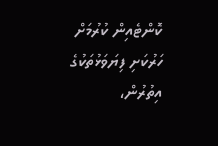ކޮންޓެއިން ކުރުމަށް
ހަރުކަށި ފިޔަވަޅުތަކުގެ އިތުރުން،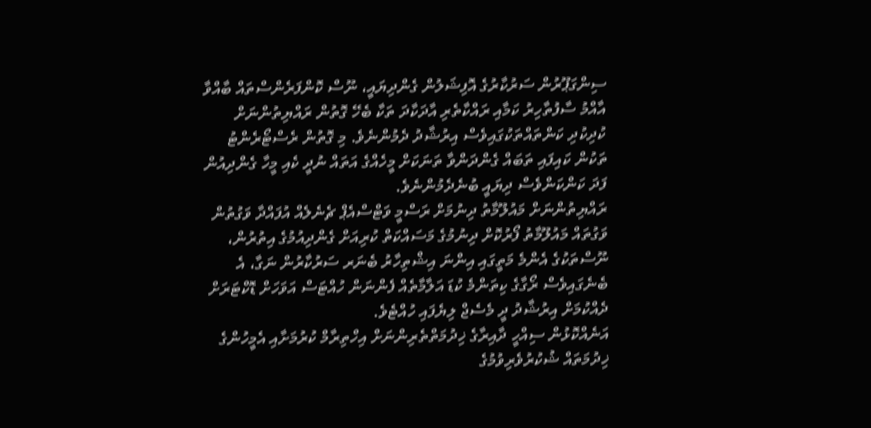ސިންގަޕޫރުން ސަރުކާރުގެ އޮފިޝަލުން ގެންދިޔައީ، ނޫސް ކޮންފަރެންސްތައް ބާއްވާ އާއްމު ސާފުތާހިރު ކަމާއި ރައްކާތެރި އާދަކާދަ ތަކާ ބެހޭ ގޮތުން ރައްޔިތުންނަށް ކުދިކުދި ކަންތައްތަކުގައިވެސް އިރުޝާދު ދެމުންނެވެ. މި ގޮތުން ރެސްޓޯރެންޓު ތަކުން ކައިފައި ތަބައް ގެންދަންވާ ތަނަކަށް މީހެއްގެ އަތައް ނުދީ ކެއި މީހާ ގެންދިއުން ފަދަ ކަންކަންވެސް ދިޔައީ ބުނެދެމުންނެވެ.
ރައްޔިތުންނަށް މައުލޫމާތު ދިނުމަށް ރަސްމީ ވަޓްސްއެޕް ޗެނެލެއް އުފައްދާ ވަގުތުން ވަގުތައް މައުލޫމާތު ފޯރުކޮށް ދިނުމުގެ މަސައްކަތް ކުރިއަށް ގެންދިއުމުގެ އިތުރުން، ނޫސްތަކުގެ އެންމެ މަތީގައި އިންނަ އިޝްތިހާރު ބެނަރ ސަރުކާރުން ނަގާ، އެ ބެނެގައިވެސް ރޯގާގެ ކިތަންމެ ކުޑަ އަލާމާތެއް ފެންނަން ހުއްޓަސް އަވަހަށް ޑޮކްޓަރަށް ދެއްކުމަށް އިރުޝާދު ދީ މެސެޖް ލިޔެފައި ހުއްޓެވެ.
އަނެއްކޮޅުން ސިއްހީ ދާއިރާގެ ޚިދުމަތްތެރިންނަށް އިހްތިރާމް ކުރުމަށާއި އެމީހުންގެ ޚިދުމަތައް ޝުކުރުވެރިވުމުގެ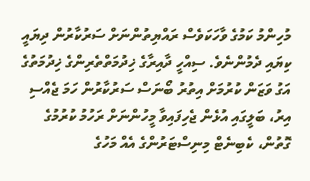މުހިންމު ކަމުގެ ވާހަކަވެސް ރައްޔިތުންނަށް ސަރުކާރުން ދިޔައީ ކިޔައި ދެމުންނެވެ. ސިއްހީ ދާއިރާގެ ޚިދުމަތްތެރިންގެ ޚިދުމަތުގެ އަގު ވަޒަން ކުރުމަށް އިތުރު ބޯނަސް ސަރުކާރުން ހަމަ ޖެއްސި އިރު، ބަލީގައި އުޅެން ޖެހިފައިވާ މީހުންނަށް ރަހުމު ކުރުމުގެ ގޮތުން، ކެބިނެޓް މިނިސްޓަރުންގެ އެއް މަހުގެ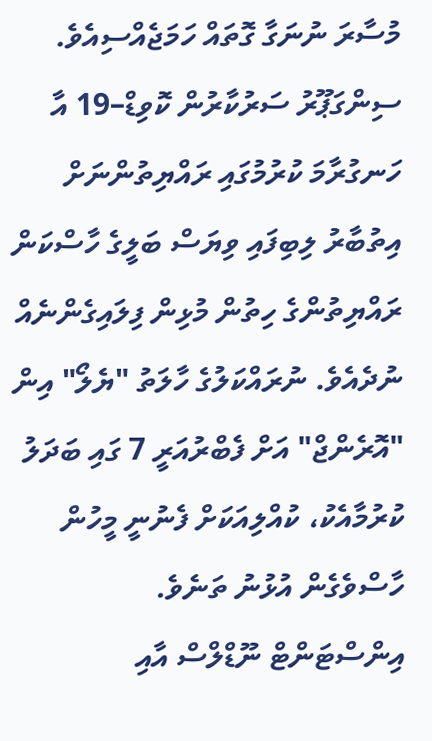މުސާރަ ނުނަގާ ގޮތައް ހަމަޖެއްސިއެވެ.
ސިންގަޕޫރު ސަރުކާރުން ކޮވިޑް–19 އާ ހަނގުރާމަ ކުރުމުގައި ރައްޔިތުންނަށް އިތުބާރު ލިބިފައި ވިޔަސް ބަލީގެ ހާސްކަން ރައްޔިތުންގެ ހިތުން މުޅިން ފިލައިގެންނެއް ނުދެއެވެ. ނުރައްކަލުގެ ހާލަތު "ޔެލޯ" އިން "އޮރެންޖް" އަށް ފެބްރުއަރީ 7 ގައި ބަދަލު ކުރުމާއެކު، ކުއްލިއަކަށް ފެނުނީ މީހުން ހާސްވެގެން އުޅުނު ތަނެވެ. އިންސްޓަންޓް ނޫޑްލްސް އާއި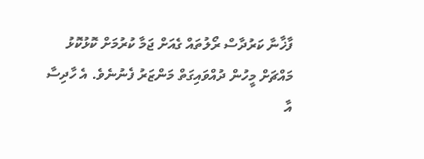ފާޚާނާ ކަރުދާސް ރޯލުތައް ގެއަށް ޖަމާ ކުރުމަށް ކޮޅުކޮޅު މައްޗަށް މީހުން ދުއްވައިގަތް މަންޒަރު ފެނުނެވެ. އެ ހާދިސާ އާ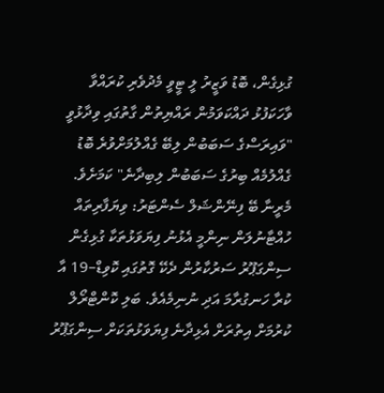ގުޅިގެން، ބޮޑު ވަޒީރު ލީ ޓީވީ މެދުވެރި ކުރައްވާ ވާހަކަފުޅު ދައްކަވަމުން ރައްޔިތުން ގާތުގައި ވިދާޅުވީ "ވައިރަސްގެ ސަބަބުން ލިބޭ ގެއްލުމަށްވުރެ ބޮޑު ގެއްލުމެއް ބިރުގެ ސަބަބުން ލިބިދާނެ" ކަމަށެވެ.
މެރީނާ ބޭ ފިނޭންޝަލް ސެންޓަރު: ވިޔަފާރިތައް ހުއްޓާނުލަން ނިންމީ އެޅުނު ފިޔަވަޅުތަކާ ގުޅިގެން
ސިންގަޕޫރު ސަރުކާރުން ދެކޭ ގޮތުގައި ކޮވިޑް–19 އާ ކުރާ ހަނގުރާމަ އަދި ނުނިމެއެވެ. ބަލި ކޮންޓްރޯލް ކުރުމަށް އިތުރަށް އެޅިދާނެ ފިޔަވަޅުތަކަށް ސިންގަޕޫރު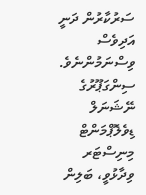ސަރުކާރުން ދަނީ އަދިވެސް ވިސްނަމުންނެވެ. ސިންގަޕޫރުގެ ނޭޝަނަލް ޑިވެލޮޕްމަންޓް މިނިސްޓަރ ވިދާޅުވީ، ބަލިން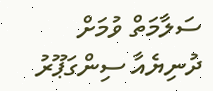ސަލާމަތް ވުމަށް ދުނިޔެއާ ސިންގަޕޫރު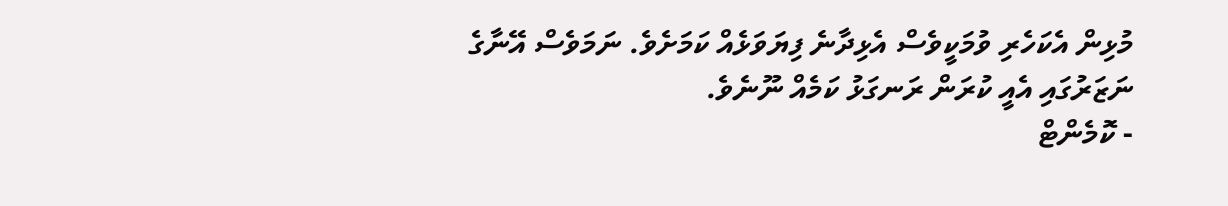މުޅިން އެކަހެރި ވުމަކީވެސް އެޅިދާނެ ފިޔަވަޅެއް ކަމަށެވެ. ނަމަވެސް އޭނާގެ ނަޒަރުގައި އެއީ ކުރަން ރަނގަޅު ކަމެއް ނޫނެވެ.
- ކޮމެންޓް